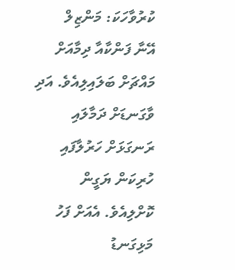ކުރުވާހަކަ: މަންޒިލް
އޭނާ ފަންކާއާ ދިމާއަށް މައްޗަށް ބަލައިލިއެވެ. އަދި ވާގަނޑަށް ދަމާލައި ރަނގަޅަށް ހަރުލާފައި ހުރިކަން ޔަގީން ކޮށްލިއެވެ. އެއަށް ފަހު މަޅިގަނޑު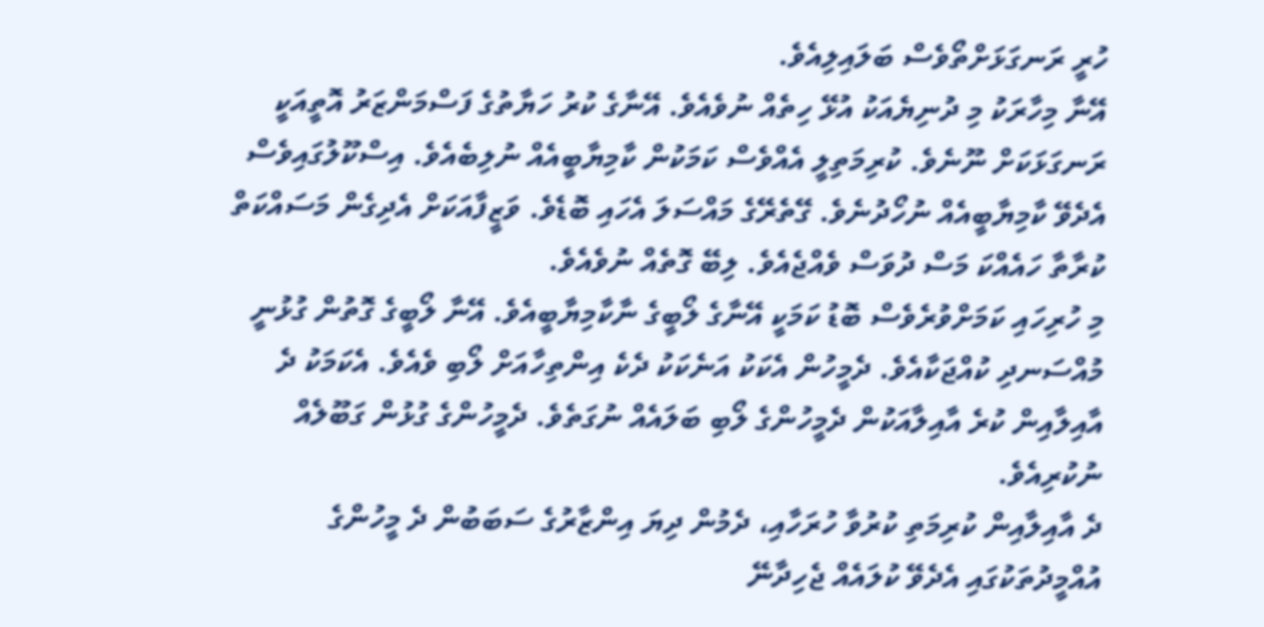ހުރީ ރަނގަޅަށްތޯވެސް ބަލައިލިއެވެ.
އޭނާ މިހާރަކު މި ދުނިޔެއަކު އުޅޭ ހިތެއް ނުވެއެވެ. އޭނާގެ ކުރު ހަޔާތުގެ ފަސްމަންޒަރު އޮތީއަކީ ރަނގަޅަކަށް ނޫނެވެ. ކުރިމަތިލީ އެއްވެސް ކަމަކުން ކާމިޔާބީއެއް ނުލިބެއެވެ. އިސްކޫލުގައިވެސް އެދެވޭ ކާމިޔާބީއެއް ނުހޯދުނެވެ. ގޭތެރޭގެ މައްސަލަ އެހައި ބޮޑެވެ. ވަޒީފާއަކަށް އެދިގެން މަސައްކަތް ކުރާތާ ހައެއްކަ މަސް ދުވަސް ވެއްޖެއެވެ. ލިބޭ ގޮތެއް ނުވެއެވެ.
މި ހުރިހައި ކަމަށްވުރެވެސް ބޮޑު ކަމަކީ އޭނާގެ ލޯބީގެ ނާކާމިޔާބީއެވެ. އޭނާ ލޯބީގެ ގޮތުން ގުޅުނީ މުއްސަނދި ކުއްޖަކާއެވެ. ދެމީހުން އެކަކު އަނެކަކު ދެކެ އިންތިހާއަށް ލޯބި ވެއެވެ. އެކަމަކު ދެ އާއިލާއިން ކުރެ އާއިލާއަކުން ދެމީހުންގެ ލޯބި ބަލައެއް ނުގަތެވެ. ދެމީހުންގެ ގުޅުން ގަބޫލެއް ނުކުރިއެވެ.
ދެ އާއިލާއިން ކުރިމަތި ކުރުވާ ހުރަހާއި، ދެމުން ދިޔަ އިންޒާރުގެ ސަބަބުން ދެ މީހުންގެ އުއްމީދުތަކުގައި އެދެވޭ ކުލައެއް ޖެހިދާނޭ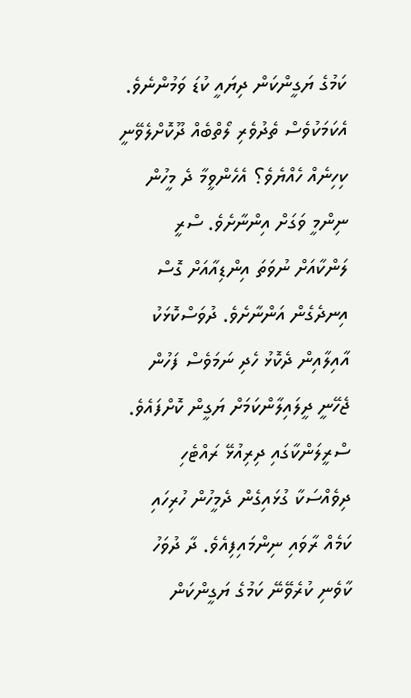ކަމުގެ ޔަގީންކަން ދިޔައީ ކުޑަ ވަމުންނެވެ. އެކަމަކުވެސް ތެދުވެރި ލޯތްބެއް ދޫކޮށްލެވޭނީ ކިހިނެއް ހެއްޔެވެ؟ އެހެންވީމާ ދެ މީހުން ނިންމީ ވަގަށް އިންނާށެވެ. ސްރީ ލަންކާއަށް ނުވަތަ އިންޑިއާއަށް ގޮސް އިނދެގެން އަންނާށެވެ. ދުވަސްކޮޅަކު އާއިލާއިން ދެކޮޅު ހެދި ނަމަވެސް ފަހުން ޖެހޭނީ ދީލައިލާންކަމަށް ޔަގީން ކޮށްފައެވެ.
ސްރީލަންކާގައި ދިރިއުޅޭ ރައްޓެހި ދިވެއްސަކާ ގުޅައިގެން ދެމީހުން ހުރިހައި ކަމެއް ރާވައި ނިންމައިފިއެވެ. ދާ ދުވަހު ކާވެނި ކުރެވޭނޭ ކަމުގެ ޔަގީންކަން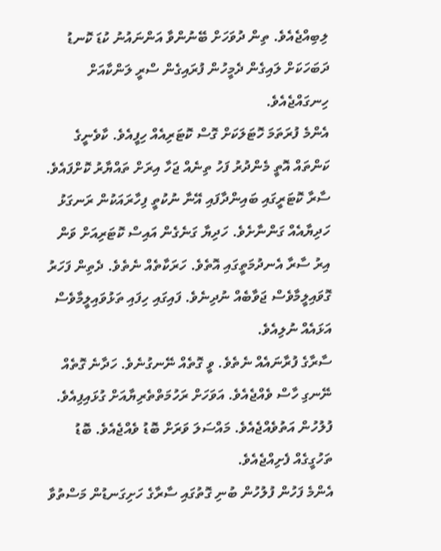ލިބިއްޖެއެވެ. ތިން ދުވަހަށް ބޭނުންވާ އަންނައުނު ކުޑަ ކޮނޑު ދަބަހަކަށް ލައިގެން ދެމީހުން ފުރައިގެން ސްރީ ލަންކާއަށް ހިނގައްޖެއެވެ.
އެންމެ ފުރަތަމަ ހޮޓަލަކަށް ގޮސް ކޮޓަރިއެއް ހިފީއެވެ. ކާވެނީގެ ކަންތައް އޮތީ މެންދުރު ފަހު ތިނެއް ޖަހާ އިރަށް ތައްޔާރު ކޮށްފައެވެ.
ސާރާ ކޮޓަރީގައި ބައިންދާފައި އޭނާ ނުކުތީ ފިހާރައަކުން ރަނގަޅު ހަދިޔާއެއް ގަންނާށެވެ. ހަދިޔާ ގަނެގެން އައިސް ކޮޓަރިއަށް ވަން އިރު ސާރާ އެނދުމަތީގައި އޮތެވެ. ހަރަކާތެއް ނެތެވެ. ދެތިން ފަހަރު ގޮވައިލީމާވެސް ޖަވާބެއް ނުދިނެވެ. ފައިގައި ހިފައި ތަޅުވައިލީމާވެސް އަޅައެއް ނުލިއެވެ.
ސާރާގެ ފުރާނައެއް ނެތެވެ. ވީ ގޮތެއް ނޭނގުނެވެ. ހަދާނެ ގޮތެއް ނޭނގި ހާސް ވެއްޖެއެވެ. އަވަހަށް ރަހުމަތްތެރިޔާއަށް ގުޅައިފިއެވެ.
ފުލުހުން އަތުވެއްޖެއެވެ. މައްސަލަ ވަރަށް ބޮޑު ވެއްޖެއެވެ. ބޮޑު ތަހުގީގެއް ފެށިއްޖެއެވެ.
އެންމެ ފަހުން ފުލުހުން ބުނި ގޮތުގައި ސާރާގެ ހަށިގަނޑުން މަސްތުވާ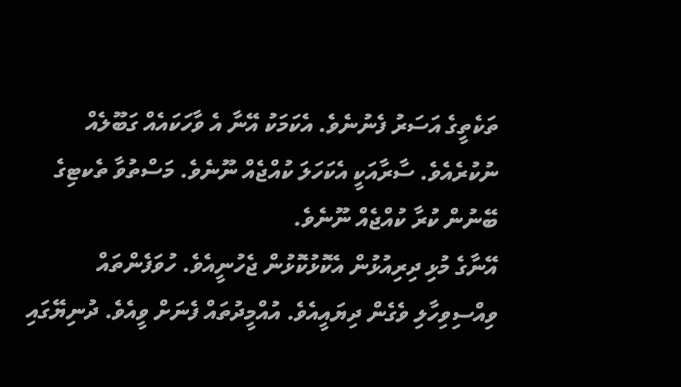ތަކެތީގެ އަސަރު ފެނުނެވެ. އެކަމަކު އޭނާ އެ ވާހަކައެއް ގަބޫލެއް ނުކުރެއެވެ. ސާރާއަކީ އެކަހަލަ ކުއްޖެއް ނޫނެވެ. މަސްތުވާ ތެކޓިގެ ބޭނުން ކުރާ ކުއްޖެއް ނޫނެވެ.
އޭނާގެ މުޅި ދިރިއުޅުން އެކޮޅުކޮޅުން ޖެހުނީއެވެ. ހުވަފެންތައް ވިއްސިވިހާލި ވެގެން ދިޔައީއެވެ. އުއްމީދުތައް ފެނަށް ވީއެވެ. ދުނިޔޭގައި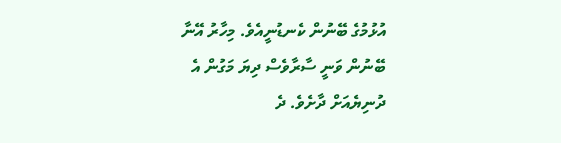އުޅުމުގެ ބޭނުން ކެނޑުނީއެވެ. މިހާރު އޭނާ ބޭނުން ވަނީ ސާރާވެސް ދިޔަ މަގުން އެ ދުނިޔެއަށް ދާށެވެ. ދެ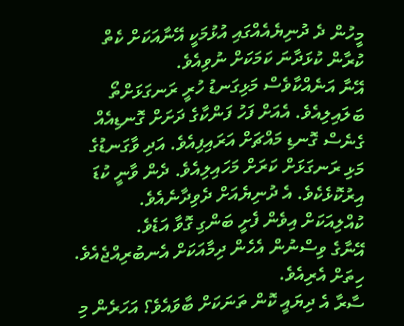މީހުން ދެ ދުނިޔެއެއްގައި އުޅުމަކީ އޭނާއަކަށް ކެތް ކުރާން ކުޅަދާނަ ކަމަކަށް ނުވިއެވެ.
އޭނާ އަނެއްކާވެސް މަޅިގަނޑު ހުރީ ރަނގަޅަށްތޯ ބަލައިލިއެވެ. އެއަށް ފަހު ފަންކާގެ ދަށަށް ގޮނޑިއެއް ގެނެސް ގޮނޑި މައްޗަށް އަރައިފިއެވެ. އަދި ވާގަނޑުގެ މަޅި ރަނގަޅަށް ކަރަށް މަހައިލިއެވެ. ދެން ވާނީ ކުޑަ އިރުކޮޅެކެވެ. އެ ދުނިޔެއަށް ދެވިދާނެއެވެ.
ކުއްލިއަކަށް އިވެން ފެށީ ބަންގި ގޮވާ އަޑެވެ.
އޭނާގެ ވިސްނުން އެހެން ދިމާއަކަށް އެނބުރިއްޖެއެވެ.
ހިތަށް އެރިއެވެ.
ސާރާ އެ ދިޔައީ ކޮން ތަނަކަށް ބާވައެވެ؟ އަހަރެން މި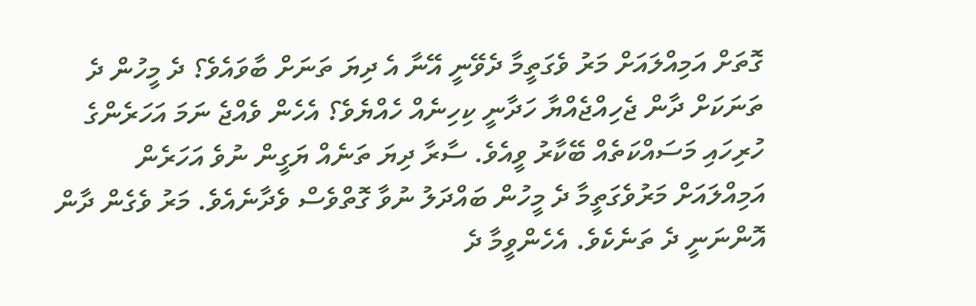ގޮތަށް އަމިއްލައަށް މަރު ވެގަތީމާ ދެވޭނީ އޭނާ އެ ދިޔަ ތަނަށް ބާވައެވެ؟ ދެ މީހުން ދެ ތަނަކަށް ދާން ޖެހިއްޖެއްޔާ ހަދާނީ ކިހިނެއް ހެއްޔެވެ؟ އެހެން ވެއްޖެ ނަމަ އަހަރެންގެ ހުރިހައި މަސައްކަތެއް ބޭކާރު ވީއެވެ. ސާރާ ދިޔަ ތަނެއް ޔަގީން ނުވެ އަހަރެން އަމިއްލައަށް މަރުވެގަތީމާ ދެ މީހުން ބައްދަލު ނުވާ ގޮތްވެސް ވެދާނެއެވެ. މަރު ވެގެން ދާން އޮންނަނީ ދެ ތަނެކެވެ. އެހެންވީމާ ދެ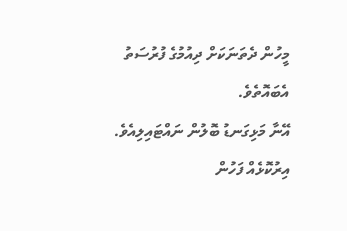މީހުން ދެތަނަކަށް ދިއުމުގެ ފުރުސަތު އެބައޮތެވެ.
އޭނާ މަޅިގަނޑު ބޮލުން ނައްޓައިލިއެވެ.
އިރުކޮޅެއް ފަހުން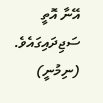އޭނާ އޮތީ ސަޖިދައިގައެވެ.
(ނިމުނީ)